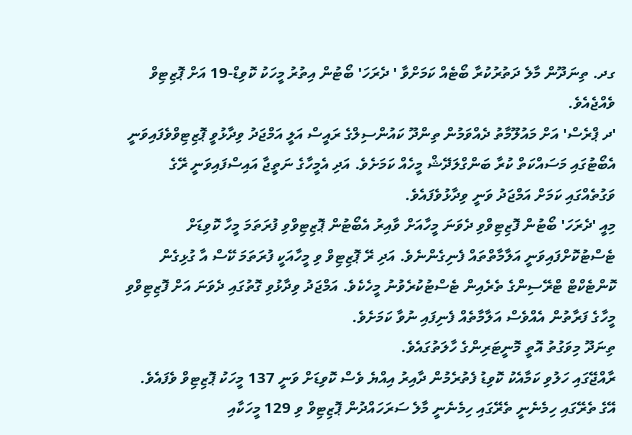ގދ. ތިނަދޫން މާލެ ދަތުރުކުރާ ބޯޓެއް ކަމަށްވާ ' ދެރަހަ' ބޯޓުން އިތުރު މީހަކު ކޮވިޑް-19 އަށް ޕޮޒިޓިވް ވެއްޖެއެވެ.
'ދ ޕްރެސް' އަށް މައުލޫމާތު ދެއްވަމުން ތިންދޫ ކައުންސިލްގެ ރައީސް އަލީ އަމްޖަދު ވިދާޅުވީ ޕޮޒިޓިވްވެފައިވަނީ އެބޯޓުގައި މަސައްކަތް ކުރާ ބަންގްލަދޭޝް މީހެއް ކަމަށެވެ. އަދި އެމީހާގެ ނަތީޖާ އައިސްފައިވަނީ ރޭގެ ވަގުތެއްގައި ކަމަށް އަމްޖަދު ވަނީ ވިދާޅުވެފައެވެ.
މިއީ 'ދެރަހަ' ބޯޓުން ފޮޒިޓިވްވި ދެވަނަ މީހާއަށް ވާއިރު އެބޯޓުން ޕޮޒިޓިވްވި ފުރަތަމަ މީހާ ކޮވިޑަށް ޓެސްޓުކޮށްފައިވަނީ އަލާމާތްތައް ފެނިގެންނެވެ. އަދި ރޭ ޕޮޒިޓިވް ވި މީހާއަކީ ފުރަތަމަ ކޭސް އާ ގުޅިގެން ކޮންޓެކްޓް ޓްރޭސިންގެ ތެރެއިން ޓެސްޓުކުރެވުނު މީހެކެވެ. އަމްޖަދު ވިދާޅުވި ގޮތުގައި ދެވަނަ އަށް ފޮޒިޓިވްވި މީހާގެ ފަރާތުން އެއްވެސް އަލާމާތެއް ފެނިފައި ނުވާ ކަމަށެވެ.
ތިނަދޫ މިވަގުތު އޮތީ މޮނީޓަރިންގެ ހާލަތުގައެވެ.
ރާއްޖޭގައި ހަލުވި ކަމާއެކު ކޮވިޑު ފެތުރެމުން ދާއިރު އިއްޔެ ވެސް ކޮވިޑަށް ވަނީ 137 މީހަކު ޕޮޒިޓިވް ވެފައެވެ. އޭގެ ތެރޭގައި ހިމެނެނީ ތެރޭގައި ހިމެނެނީ މާލެ ސަރަހައްދުން ޕޮޒިޓިވް ވި 129 މީހަކާއި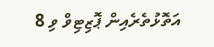އަތޮޅުތެރެއިން ޕޮޒިޓިވް ވި 8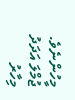މީހުންނެވެ.
ޖުމްލަ އަދަދު މިހާރު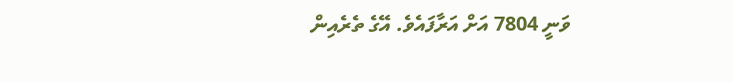ވަނީ 7804 އަށް އަރާފައެވެ. އޭގެ ތެރެއިން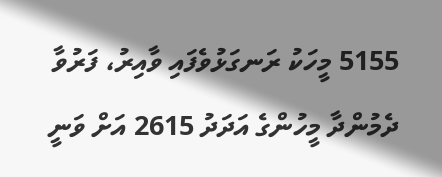5155 މީހަކު ރަނގަޅުވެފައި ވާއިރު، ފަރުވާ ދެމުންދާ މީހުންގެ އަދަދު 2615 އަށް ވަނީ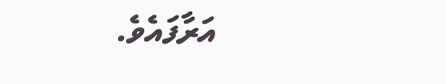އަރާފައެވެ.